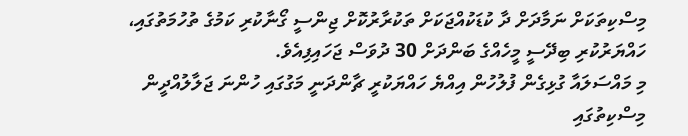މިސްކިތަކަށް ނަމާދަށް ދާ ކުޑަކުއްޖަކަށް ތަކުރާރުކޮށް ޖިންސީ ގޯނާކުރި ކަމުގެ ތުހުމަތުގައި، ހައްޔަރުކުރި ބިދޭސީ މީހެއްގެ ބަންދަށް 30 ދުވަސް ޖަހައިފިއެވެ.
މި މައްސަލައާ ގުޅިގެން ފުލުހުން އިއްޔެ ހައްޔަކުރީ ޗާންދަނީ މަގުގައި ހުންނަ ޖަލާލުއްދީން މިސްކިތުގައި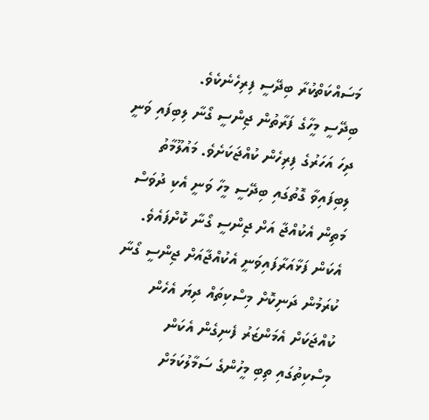މަސައްކަތްކުރާ ބިދޭސީ ފިރިހެނެކެވެ.
ބިދޭސީ މީހާގެ ފަރާތުން ޖިންސީ ގޯނާ ލިބިފައި ވަނީ ދިހަ އަހަރުގެ ފިރިހެން ކުއްޖަކަށެވެ. މައުލޫމާތު ލިބިފައިވާ ގޮތުގައި ބިދޭސީ މީހާ ވަނީ އެކި ދުވަސް މަތިން އެކުއްޖާ އަށް ޖިންސީ ގޯނާ ކޮށްފައެވެ.
އެކަން ފަޅާއަރާފައިވަނީ އެކުއްޖާއަށް ޖިންސީ ގޯނާ ކުރަމުން ދަނިކޮށް މިސްކިތައް ދިޔަ އެހެން ކުއްޖަކަށް އެމަންޒަރު ފެނިގެން އެކަން މިސްކިތުގައި ތިބި މީހުންގެ ސަމާލުކަމަށް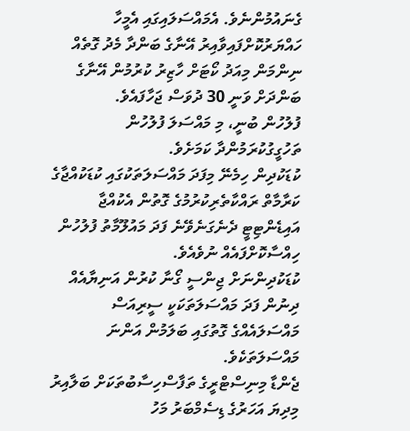ގެނައުމުންނެވެ. އެމައްސަލައިގައި އެމީހާ ހައްޔަރުކޮށްފައިވާއިރު އޭނާގެ ބަންދާ މެދު ގޮތެއް ނިންމަން މިއަދު ކޯޓަށް ހާޒިރު ކުރުމުން އޭނާގެ ބަންދަށް ވަނީ 30 ދުވަސް ޖަހާފައެވެ.
ފުލުހުން ބުނީ، މި މައްސަލަ ފުލުހުން ތަހުގީގުކުރަމުންދާ ކަމަށެވެ.
ކުޑަކުދިން ހިމެނޭ މިފަދަ މައްސަލަތަކުގައި ކުޑަކުއްޖާގެ ކަރާމާތް ރައްކާތެރިކުރުމުގެ ގޮތުން އެކުއްޖާ އައިޑެންޓިޓީ ދެނެގަނެވޭނެ ފަދަ މައުލޫމާތު ފުލުހުން ހިއްސާކޮށްފައެއް ނުވެއެވެ.
ކުޑަކުދިންނަށް ޖިންސީ ގޯނާ ކުރުން އަނިޔާއެއް ދިނުން ފަދަ މައްސަލަތަކަކީ ސީރިއަސް މައްސަލައެއްގެ ގޮތުގައި ބަލަމުން އަންނަ މައްސަލަތަކެވެ.
ޖެންޑާ މިނިސްޓްރީގެ ތަފާސްހިސާބުތަކަށް ބަލާއިރު މިދިޔަ އަހަރުގެ ޑިސެމްބަރު މަހު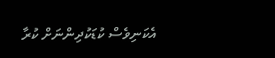އެކަނިވެސް ކުޑަކުދިންނަށް ކުރާ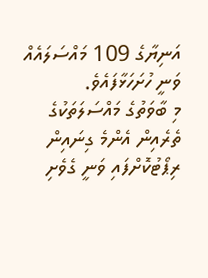އަނިޔާގެ 109 މައްސަލައެއް ވަނީ ހުށަހަޅާފައެވެ.
މި ބާވަތުގެ މައްސަލަތަކުގެ ތެރެއިން އެންމެ ގިނައިން ރިޕޯޓުކޮށްފައި ވަނީ ގެވެށި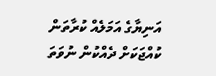އަނިޔާގެ އަމަލެއް ކުރާތަން ކުއްޖަކަށް ދެއްކުން ނުވަތަ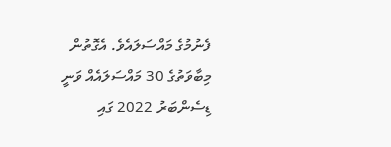ފެނުމުގެ މައްސަލައެވެ. އެގޮތުން މިބާވަތުގެ 30 މައްސަލައެއް ވަނީ ޑިސެންބަރު 2022 ގައި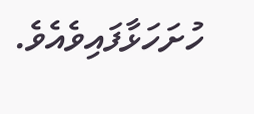ހުށަހަޅާފައިވެއެވެ.